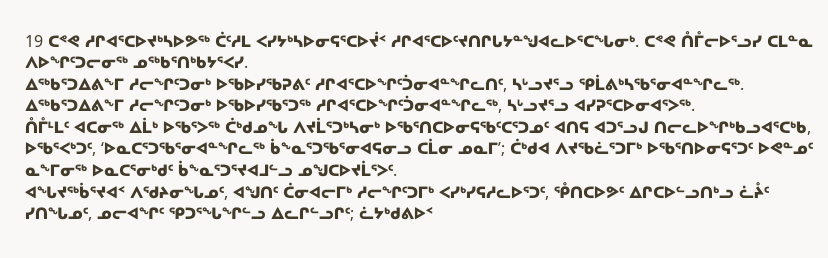19 ᑕᕝᕙ ᓱᒋᐊᕐᑕᐅᔪᒃᓴᐅᕗᖅ ᑖᑦᓱᒪ ᐸᓯᔭᒃᓴᐅᓂᕋᕐᑕᐅᔫᑉ ᓱᒋᐊᕐᑕᐅᑦᔪᑎᒋᒐᔭᓐᖑᐊᓚᐅᕐᑕᖓᓂᒃ. ᑕᕝᕙ ᑍᒤᓕᐅᕐᓗᓯ ᑕᒪᓐᓇ ᐱᐅᖏᑦᑐᓕᓂᖅ ᓄᖅᑲᕐᑎᒃᑲᔭᕐᐸᓯ.
ᐃᖅᑲᕐᑐᐃᕕᖕᒥ ᓱᓕᖏᑦᑐᓂᒃ ᐅᖃᐅᓯᖃᕈᕕᑦ ᓱᒋᐊᕐᑕᐅᖏᑦᑑᓂᐊᓐᖏᓚᑎᑦ, ᓴᒡᓗᔪᕐᓗ ᕿᒫᕕᒃᓴᖃᕐᓂᐊᓐᖏᓚᖅ.
ᐃᖅᑲᕐᑐᐃᕕᖕᒥ ᓱᓕᖏᑦᑐᓂᒃ ᐅᖃᐅᓯᖃᕐᑐᖅ ᓱᒋᐊᕐᑕᐅᖏᑦᑑᓂᐊᓐᖏᓚᖅ, ᓴᒡᓗᔪᕐᓗ ᐊᓯᕈᕐᑕᐅᓂᐊᕐᐳᖅ.
ᑍᒤᒻᒪᑦ ᐊᑕᓂᖅ ᐃᒫᒃ ᐅᖃᕐᐳᖅ ᑖᒃᑯᓄᖓ ᐱᔪᒫᕐᑐᒃᓴᓂᒃ ᐅᖃᕐᑎᑕᐅᓂᕋᖃᑦᑕᕐᑐᓄᑦ ᐊᑎᕋ ᐊᑐᕐᓗᒍ ᑎᓕᓚᐅᖏᒃᑲᓗᐊᕐᑕᒃᑲ, ᐅᖃᕐᐸᒃᑐᑦ, ‘ᐅᓇᑕᕐᑐᖃᕐᓂᐊᓐᖏᓚᖅ ᑳᖕᓇᕐᑐᖃᕐᓂᐊᕋᓂᓗ ᑕᒫᓂ ᓄᓇᒥ’; ᑖᒃᑯᐊ ᐱᔪᖃᓛᕐᑐᒥᒃ ᐅᖃᕐᑎᐅᓂᕋᕐᑐᑦ ᐅᕙᓐᓄᑦ ᓇᖕᒥᓂᖅ ᐅᓇᑕᕐᓂᒃᑯᑦ ᑳᖕᓇᕐᑐᕐᔪᐊᒧᓪᓗ ᓄᖑᑕᐅᔪᒫᕐᐳᑦ.
ᐊᖓᔪᖅᑳᕐᔪᐊᑉ ᐱᖁᔨᓂᖓᓄᑦ, ᐊᖑᑎᑦ ᑖᓂᐊᓕᒥᒃ ᓱᓕᖏᑦᑐᒥᒃ ᐸᓯᒃᓯᕋᓱᓚᐅᕐᑐᑦ, ᕾᑎᑕᐅᕗᑦ ᐃᒋᑕᐅᓪᓗᑎᒃᓗ ᓛᔧᑦ ᓯᑎᖓᓄᑦ, ᓄᓕᐊᖏᑦ ᕿᑐᕐᖓᖏᓪᓗ ᐃᓚᒋᓪᓗᒋᑦ; ᓛᔭᒃᑯᕕᐅᑉ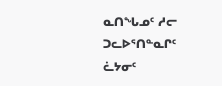ᓇᑎᖓᓄᑦ ᓱᓕ ᑐᓚᐅᕐᑎᓐᓇᒋᑦ ᓛᔭᓂᑦ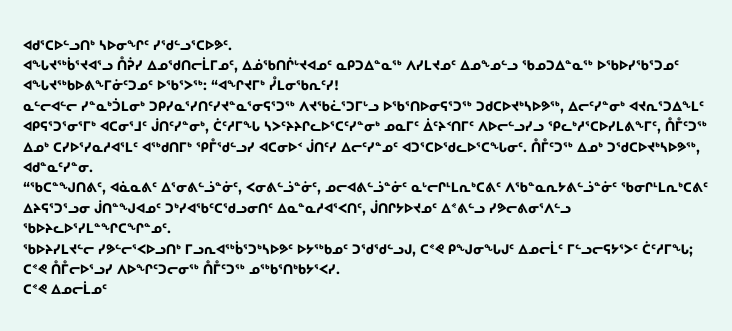ᐊᑯᕐᑕᐅᓪᓗᑎᒃ ᓴᐅᓂᖏᑦ ᓯᖁᓪᓗᕐᑕᐅᕗᑦ.
ᐊᖓᔪᖅᑳᕐᔪᐊᕐᓗ ᑍᕉᓯ ᐃᓄᖁᑎᓕᒫᒥᓄᑦ, ᐃᓅᖃᑎᒌᒡᔪᐊᓄᑦ ᓇᑭᑐᐃᓐᓇᖅ ᐱᓯᒪᔪᓄᑦ ᐃᓄᖕᓄᓪᓗ ᖃᓄᑐᐃᓐᓇᖅ ᐅᖃᐅᓯᖃᕐᑐᓄᑦ ᐊᖓᔪᖅᑲᐅᕕᖕᒥᓃᑦᑐᓄᑦ ᐅᖃᕐᐳᖅ: “ᐊᖏᔪᒥᒃ ᓮᒪᓂᖃᕆᑦᓯ!
ᓇᓪᓕᐊᓪᓕ ᓯᓐᓇᒃᑑᒪᓂᒃ ᑐᑭᓯᓇᕐᓯᑎᑦᓯᔪᓐᓇᕐᓂᕋᕐᑐᖅ ᐱᔪᖃᓛᕐᑐᒥᒡᓗ ᐅᖃᕐᑎᐅᓂᕋᕐᑐᖅ ᑐᑯᑕᐅᔪᒃᓴᐅᕗᖅ, ᐃᓕᑦᓯᓐᓂᒃ ᐊᔪᕆᕐᑐᐃᖕᒪᑦ ᐊᑭᕋᕐᑐᕐᓂᕐᒥᒃ ᐊᑕᓂᕐᒧᑦ ᒎᑎᑦᓯᓐᓂᒃ, ᑖᑦᓱᒥᖓ ᓴᐳᑦᔨᔨᒋᓚᐅᕐᑕᑦᓯᓐᓂᒃ ᓄᓇᒥᑦ ᐄᑦᔨᑉᑎᒥᑦ ᐱᐅᓕᓪᓗᓯᓗ ᕿᓚᒃᓱᕐᑕᐅᓯᒪᕕᖕᒥᑦ, ᑍᒤᑦᑐᖅ ᐃᓄᒃ ᑕᓯᐅᕐᓯᓇᓱᐊᕐᒪᑦ ᐊᖅᑯᑎᒥᒃ ᕿᒤᖁᓪᓗᓯ ᐊᑕᓂᐅᑉ ᒎᑎᑦᓯ ᐃᓕᑦᓯᓐᓄᑦ ᐊᑐᕐᑕᐅᖁᓚᐅᕐᑕᖓᓂᑦ. ᑍᒤᑦᑐᖅ ᐃᓄᒃ ᑐᖁᑕᐅᔪᒃᓴᐅᕗᖅ, ᐊᑯᓐᓇᑦᓯᓐᓂ.
“ᖃᑕᓐᖑᑎᕕᑦ, ᐊᓈᓇᕕᑦ ᐃᕐᓂᕕᓪᓘᓐᓃᑦ, ᐸᓂᕕᓪᓘᓐᓃᑦ, ᓄᓕᐊᕕᓪᓘᓐᓃᑦ ᓇᒡᓕᒋᒻᒪᕆᒃᑕᕕᑦ ᐱᖃᓐᓇᕆᔭᕕᓪᓘᓐᓃᑦ ᖃᓂᒋᒻᒪᕆᒃᑕᕕᑦ ᐃᔨᕋᕐᑐᕐᓗᓂ ᒎᑎᓐᖑᐊᓄᑦ ᑐᒃᓯᐊᖃᑦᑕᖁᓗᓂᑎᑦ ᐃᓇᓐᓇᓱᐊᕐᐸᑎᑦ, ᒎᑎᒋᔭᐅᔪᓄᑦ ᐃᕝᕕᓪᓗ ᓯᕗᓕᕕᓂᕐᐱᓪᓗ ᖃᐅᔨᓚᐅᕐᓯᒪᓐᖏᑕᖏᓐᓄᑦ.
ᖃᐅᔨᓯᒪᔪᓪᓕ ᓯᕗᓪᓕᕐᐸᐅᓗᑎᒃ ᒥᓗᕆᐊᖅᑳᕐᑐᒃᓴᐅᕗᑦ ᐅᔭᖅᑲᓄᑦ ᑐᖁᖁᓪᓗᒍ, ᑕᕝᕙ ᑭᖑᓂᖓᒍᑦ ᐃᓄᓕᒫᑦ ᒥᓪᓗᓕᕋᔭᕐᐳᑦ ᑖᑦᓱᒥᖓ; ᑕᕝᕙ ᑍᒤᓕᐅᕐᓗᓯ ᐱᐅᖏᑦᑐᓕᓂᖅ ᑍᒤᑦᑐᖅ ᓄᖅᑲᕐᑎᒃᑲᔭᕐᐸᓯ.
ᑕᕝᕙ ᐃᓄᓕᒫᓄᑦ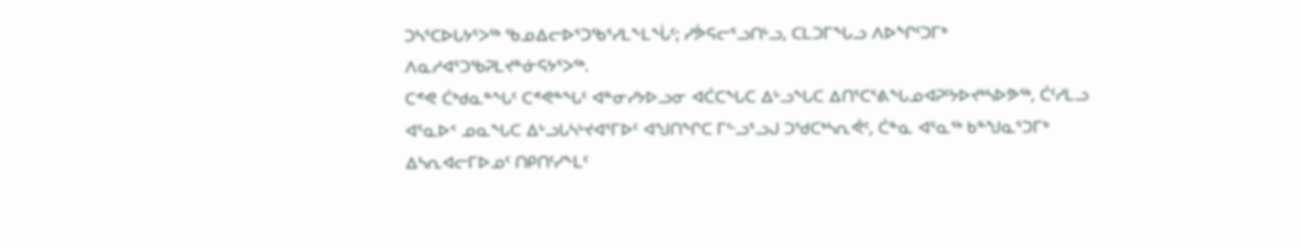ᑐᓴᕐᑕᐅᒐᔭᕐᐳᖅ ᖃᓄᐃᓕᐅᕐᑐᖃᕐᓯᒪᖕᒪᖔᑦ; ᓯᕘᕋᓕᕐᓗᑎᒡᓗ, ᑕᒪᑐᒥᖓᓗ ᐱᐅᖏᑦᑐᒥᒃ ᐱᓇᓱᐊᕐᑐᖃᕈᒪᔪᓐᓃᕋᔭᕐᐳᖅ.
ᑕᕝᕙ ᑖᒃᑯᓇᓐᖓᑦ ᑕᕝᕙᓐᖓᑦ ᐊᓐᓂᓯᔭᐅᓗᓂ ᐊᑖᑕᖓᑕ ᐃᒡᓗᖓᑕ ᐃᑎᕐᑕᕐᕕᖓᓄᐊᕈᑦᔭᐅᔪᒃᓴᐅᕗᖅ, ᑖᑦᓱᒪᓗ ᐊᕐᓇᐅᑉ ᓄᓇᖓᑕ ᐃᒡᓗᒐᓴᒡᔪᐊᕐᒥᐅᑦ ᐊᖑᑎᖏᑕ ᒥᓪᓗᕐᓗᒍ ᑐᖁᑕᒃᓴᕆᕚᑦ, ᑖᓐᓇ ᐊᕐᓇᖅ ᑲᓐᖑᓇᕐᑐᒥᒃ ᐃᓴᕆᐊᓕᒥᐅᓄᑦ ᑎᑭᑎᑦᓯᖕᒪᑦ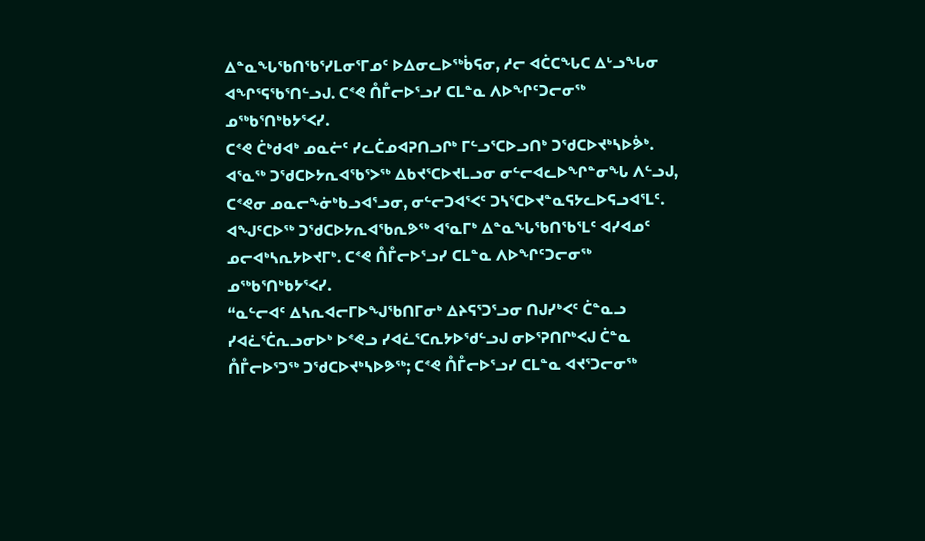ᐃᓐᓇᖓᖃᑎᖃᕐᓯᒪᓂᕐᒥᓄᑦ ᐅᐃᓂᓚᐅᖅᑳᕋᓂ, ᓱᓕ ᐊᑖᑕᖓᑕ ᐃᒡᓗᖓᓂ ᐊᖏᕐᕋᖃᕐᑎᓪᓗᒍ. ᑕᕝᕙ ᑍᒤᓕᐅᕐᓗᓯ ᑕᒪᓐᓇ ᐱᐅᖏᑦᑐᓕᓂᖅ ᓄᖅᑲᕐᑎᒃᑲᔭᕐᐸᓯ.
ᑕᕝᕙ ᑖᒃᑯᐊᒃ ᓄᓇᓖᑦ ᓯᓚᑖᓄᐊᕈᑎᓗᒋᒃ ᒥᓪᓗᕐᑕᐅᓗᑎᒃ ᑐᖁᑕᐅᔪᒃᓴᐅᕘᒃ. ᐊᕐᓇᖅ ᑐᖁᑕᐅᔭᕆᐊᖃᕐᐳᖅ ᐃᑲᔪᕐᑕᐅᔪᒪᓗᓂ ᓂᓪᓕᐊᓚᐅᖏᓐᓂᖓ ᐱᓪᓗᒍ, ᑕᕝᕙᓂ ᓄᓇᓕᖕᓃᒃᑲᓗᐊᕐᓗᓂ, ᓂᓪᓕᑐᐊᕐᐸᑦ ᑐᓴᕐᑕᐅᔪᓐᓇᕋᔭᓚᐅᕋᓗᐊᕐᒪᑦ. ᐊᖑᑦᑕᐅᖅ ᑐᖁᑕᐅᔭᕆᐊᖃᕆᕗᖅ ᐊᕐᓇᒥᒃ ᐃᓐᓇᖓᖃᑎᖃᕐᒪᑦ ᐊᓯᐊᓄᑦ ᓄᓕᐊᒃᓴᕆᔭᐅᔪᒥᒃ. ᑕᕝᕙ ᑍᒤᓕᐅᕐᓗᓯ ᑕᒪᓐᓇ ᐱᐅᖏᑦᑐᓕᓂᖅ ᓄᖅᑲᕐᑎᒃᑲᔭᕐᐸᓯ.
“ᓇᓪᓕᐊᑦ ᐃᓴᕆᐊᓕᒥᐅᖑᖃᑎᒥᓂᒃ ᐃᔨᕋᕐᑐᕐᓗᓂ ᑎᒍᓯᒃᐸᑦ ᑖᓐᓇᓗ ᓯᐊᓛᕐᑖᕆᓗᓂᐅᒃ ᐅᕝᕙᓗ ᓯᐊᓛᕐᑕᕆᔭᐅᖁᓪᓗᒍ ᓂᐅᕐᕈᑎᒋᒃᐸᒍ ᑖᓐᓇ ᑍᒤᓕᐅᕐᑐᖅ ᑐᖁᑕᐅᔪᒃᓴᐅᕗᖅ; ᑕᕝᕙ ᑍᒤᓕᐅᕐᓗᓯ ᑕᒪᓐᓇ ᐊᔪᕐᑐᓕᓂᖅ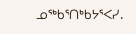ᓄᖅᑲᕐᑎᒃᑲᔭᕐᐸᓯ.